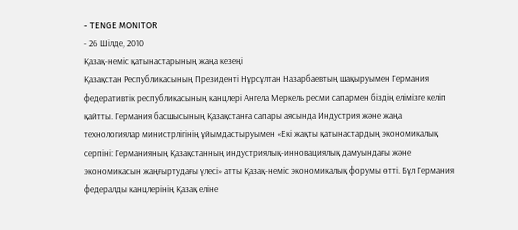- TENGE MONITOR
- 26 Шілде, 2010
Қазақ-неміс қатынастарының жаңа кезеңі
Қазақстан Республикасының Президенті Нұрсұлтан Назарбаевтың шақыруымен Германия федеративтік республикасының канцлері Ангела Меркель ресми сапармен біздің елімізге келіп қайтты. Германия басшысының Қазақстанға сапары аясында Индустрия және жаңа технологиялар министрлігінің ұйымдастыруымен «Екі жақты қатынастардың экономикалық серпіні: Германияның Қазақстанның индустриялық-инновациялық дамуындағы және экономикасын жаңғыртудағы үлесі» атты Қазақ-неміс экономикалық форумы өтті. Бұл Германия федералды канцлерінің Қазақ еліне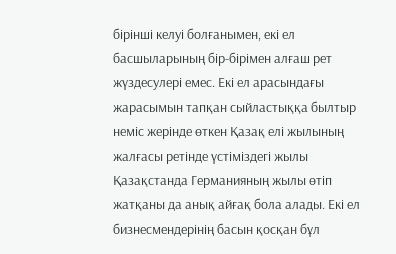бірінші келуі болғанымен, екі ел басшыларының бір-бірімен алғаш рет жүздесулері емес. Екі ел арасындағы жарасымын тапқан сыйластыққа былтыр неміс жерінде өткен Қазақ елі жылының жалғасы ретінде үстіміздегі жылы Қазақстанда Германияның жылы өтіп жатқаны да анық айғақ бола алады. Екі ел бизнесмендерінің басын қосқан бұл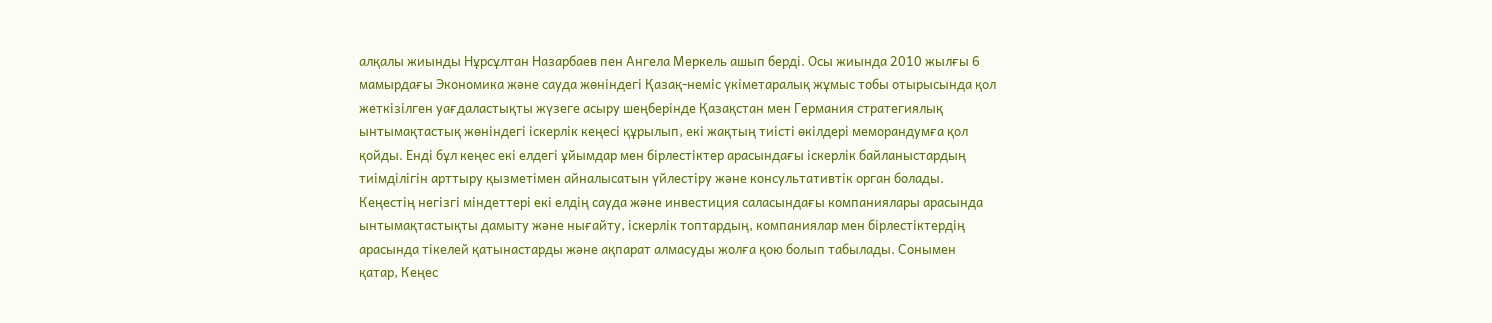алқалы жиынды Нұрсұлтан Назарбаев пен Ангела Меркель ашып берді. Осы жиында 2010 жылғы 6 мамырдағы Экономика және сауда жөніндегі Қазақ-неміс үкіметаралық жұмыс тобы отырысында қол жеткізілген уағдаластықты жүзеге асыру шеңберінде Қазақстан мен Германия стратегиялық ынтымақтастық жөніндегі іскерлік кеңесі құрылып, екі жақтың тиісті өкілдері меморандумға қол қойды. Енді бұл кеңес екі елдегі ұйымдар мен бірлестіктер арасындағы іскерлік байланыстардың тиімділігін арттыру қызметімен айналысатын үйлестіру және консультативтік орган болады. Кеңестің негізгі міндеттері екі елдің сауда және инвестиция саласындағы компаниялары арасында ынтымақтастықты дамыту және нығайту, іскерлік топтардың, компаниялар мен бірлестіктердің арасында тікелей қатынастарды және ақпарат алмасуды жолға қою болып табылады. Сонымен қатар, Кеңес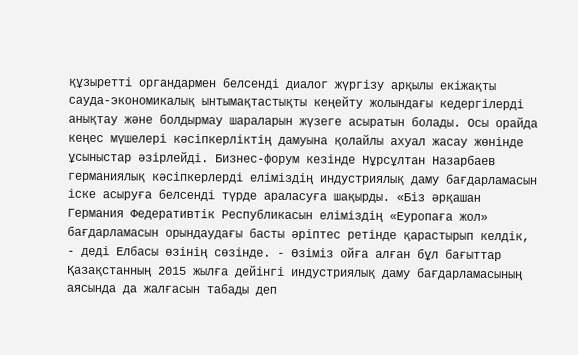құзыретті органдармен белсенді диалог жүргізу арқылы екіжақты сауда-экономикалық ынтымақтастықты кеңейту жолындағы кедергілерді анықтау және болдырмау шараларын жүзеге асыратын болады. Осы орайда кеңес мүшелері кәсіпкерліктің дамуына қолайлы ахуал жасау жөнінде ұсыныстар әзірлейді. Бизнес-форум кезінде Нұрсұлтан Назарбаев германиялық кәсіпкерлерді еліміздің индустриялық даму бағдарламасын іске асыруға белсенді түрде араласуға шақырды. «Біз әрқашан Германия Федеративтік Республикасын еліміздің «Еуропаға жол» бағдарламасын орындаудағы басты әріптес ретінде қарастырып келдік, - деді Елбасы өзінің сөзінде. - Өзіміз ойға алған бұл бағыттар Қазақстанның 2015 жылға дейінгі индустриялық даму бағдарламасының аясында да жалғасын табады деп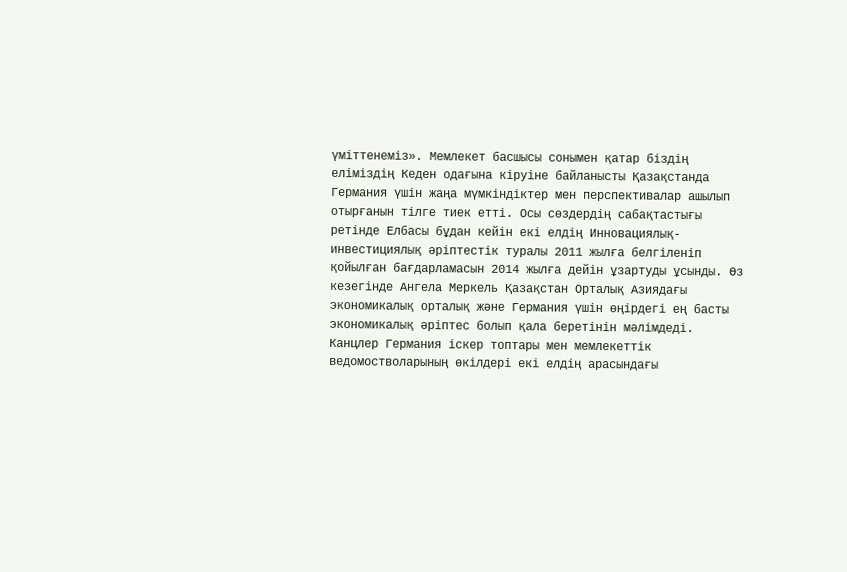үміттенеміз». Мемлекет басшысы сонымен қатар біздің еліміздің Кеден одағына кіруіне байланысты Қазақстанда Германия үшін жаңа мүмкіндіктер мен перспективалар ашылып отырғанын тілге тиек етті. Осы сөздердің сабақтастығы ретінде Елбасы бұдан кейін екі елдің Инновациялық-инвестициялық әріптестік туралы 2011 жылға белгіленіп қойылған бағдарламасын 2014 жылға дейін ұзартуды ұсынды. Өз кезегінде Ангела Меркель Қазақстан Орталық Азиядағы экономикалық орталық және Германия үшін өңірдегі ең басты экономикалық әріптес болып қала беретінін мәлімдеді. Канцлер Германия іскер топтары мен мемлекеттік ведомостволарының өкілдері екі елдің арасындағы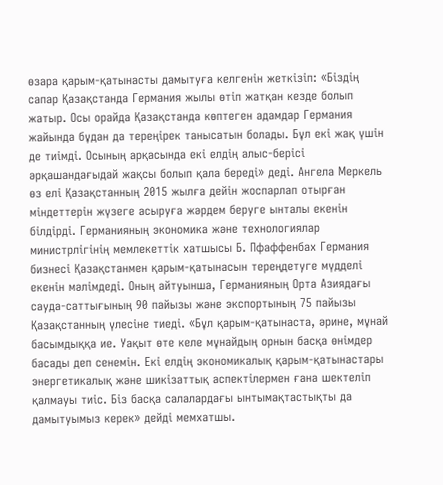өзара қарым-қатынасты дамытуға келгенін жеткізіп: «Біздің сапар Қазақстанда Германия жылы өтіп жатқан кезде болып жатыр. Осы орайда Қазақстанда көптеген адамдар Германия жайында бұдан да тереңірек танысатын болады. Бұл екі жақ үшін де тиімді. Осының арқасында екі елдің алыс-берісі әрқашандағыдай жақсы болып қала береді» деді. Ангела Меркель өз елі Қазақстанның 2015 жылға дейін жоспарлап отырған міндеттерін жүзеге асыруға жәрдем беруге ынталы екенін білдірді. Германияның экономика және технологиялар министрлігінің мемлекеттік хатшысы Б. Пфаффенбах Германия бизнесі Қазақстанмен қарым-қатынасын тереңдетуге мүдделі екенін мәлімдеді. Оның айтуынша, Германияның Орта Азиядағы сауда-саттығының 90 пайызы және экспортының 75 пайызы Қазақстанның үлесіне тиеді. «Бұл қарым-қатынаста, әрине, мұнай басымдыққа ие. Уақыт өте келе мұнайдың орнын басқа өнімдер басады деп сенемін. Екі елдің экономикалық қарым-қатынастары энергетикалық және шикізаттық аспектілермен ғана шектеліп қалмауы тиіс. Біз басқа салалардағы ынтымақтастықты да дамытуымыз керек» дейді мемхатшы.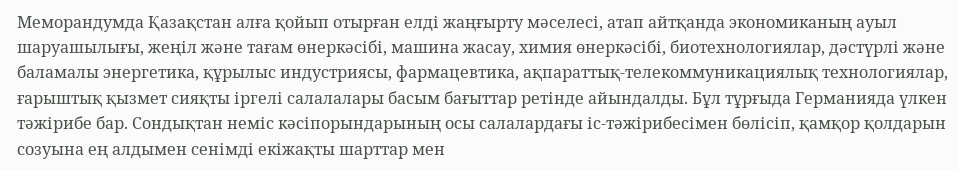Меморандумда Қазақстан алға қойып отырған елді жаңғырту мәселесі, атап айтқанда экономиканың ауыл шаруашылығы, жеңіл және тағам өнеркәсібі, машина жасау, химия өнеркәсібі, биотехнологиялар, дәстүрлі және баламалы энергетика, құрылыс индустриясы, фармацевтика, ақпараттық-телекоммуникациялық технологиялар, ғарыштық қызмет сияқты іргелі салалалары басым бағыттар ретінде айындалды. Бұл тұрғыда Германияда үлкен тәжірибе бар. Сондықтан неміс кәсіпорындарының осы салалардағы іс-тәжірибесімен бөлісіп, қамқор қолдарын созуына ең алдымен сенімді екіжақты шарттар мен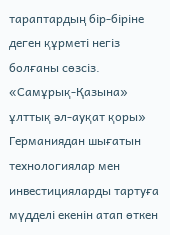тараптардың бір-біріне деген құрметі негіз болғаны сөзсіз. «Самұрық-Қазына» ұлттық әл-ауқат қоры» Германиядан шығатын технологиялар мен инвестицияларды тартуға мүдделі екенін атап өткен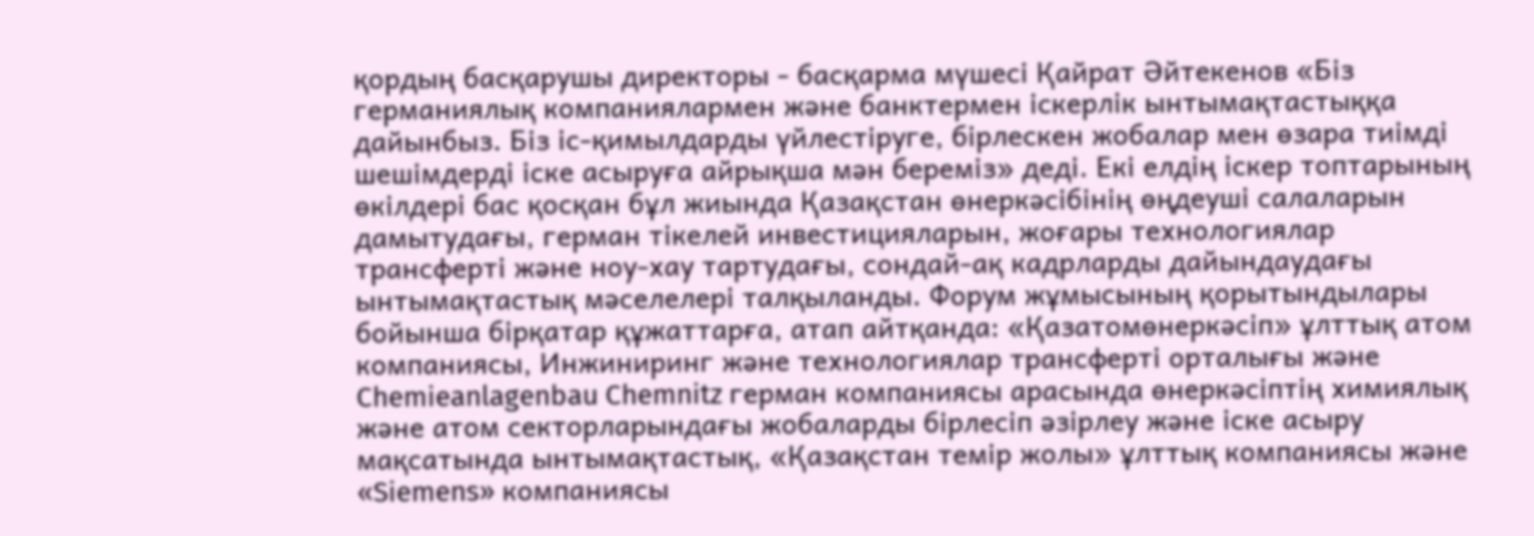қордың басқарушы директоры - басқарма мүшесі Қайрат Әйтекенов «Біз германиялық компаниялармен және банктермен іскерлік ынтымақтастыққа дайынбыз. Біз іс-қимылдарды үйлестіруге, бірлескен жобалар мен өзара тиімді шешімдерді іске асыруға айрықша мән береміз» деді. Екі елдің іскер топтарының өкілдері бас қосқан бұл жиында Қазақстан өнеркәсібінің өңдеуші салаларын дамытудағы, герман тікелей инвестицияларын, жоғары технологиялар трансферті және ноу-хау тартудағы, сондай-ақ кадрларды дайындаудағы ынтымақтастық мәселелері талқыланды. Форум жұмысының қорытындылары бойынша бірқатар құжаттарға, атап айтқанда: «Қазатомөнеркәсіп» ұлттық атом компаниясы, Инжиниринг және технологиялар трансферті орталығы және Chemieanlagenbau Chemnitz герман компаниясы арасында өнеркәсіптің химиялық және атом секторларындағы жобаларды бірлесіп әзірлеу және іске асыру мақсатында ынтымақтастық, «Қазақстан темір жолы» ұлттық компаниясы және «Siemens» компаниясы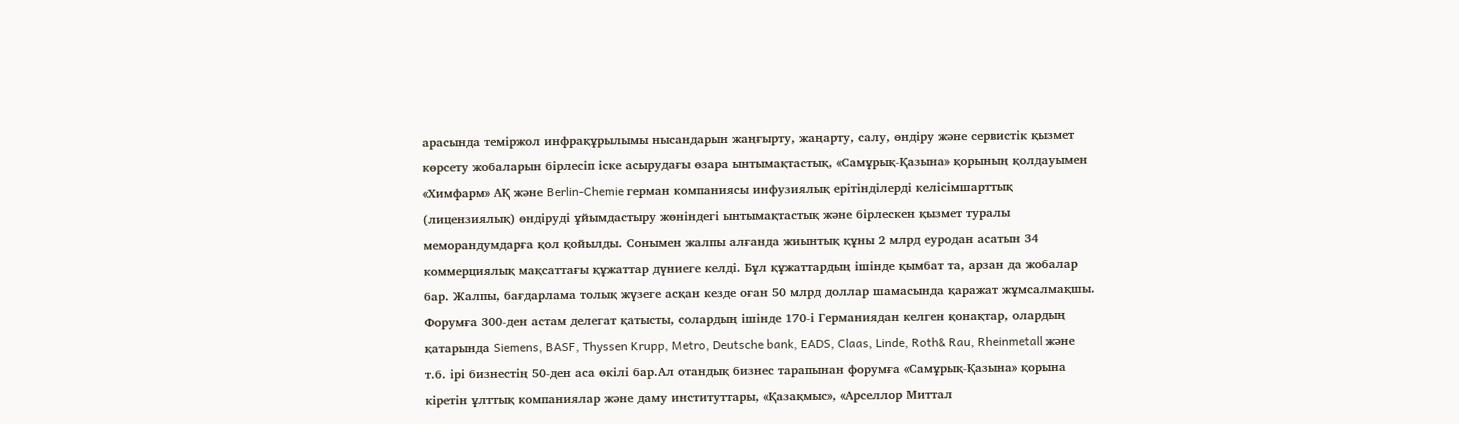арасында теміржол инфрақұрылымы нысандарын жаңғырту, жаңарту, салу, өндіру және сервистік қызмет көрсету жобаларын бірлесіп іске асырудағы өзара ынтымақтастық, «Самұрық-Қазына» қорының қолдауымен «Химфарм» АҚ және Berlin-Chemie герман компаниясы инфузиялық ерітінділерді келісімшарттық (лицензиялық) өндіруді ұйымдастыру жөніндегі ынтымақтастық және бірлескен қызмет туралы меморандумдарға қол қойылды. Сонымен жалпы алғанда жиынтық құны 2 млрд еуродан асатын 34 коммерциялық мақсаттағы құжаттар дүниеге келді. Бұл құжаттардың ішінде қымбат та, арзан да жобалар бар. Жалпы, бағдарлама толық жүзеге асқан кезде оған 50 млрд доллар шамасында қаражат жұмсалмақшы. Форумға 300-ден астам делегат қатысты, солардың ішінде 170-і Германиядан келген қонақтар, олардың қатарында Siemens, BASF, Thyssen Krupp, Metro, Deutsche bank, EADS, Claas, Linde, Roth& Rau, Rheinmetall және т.б. ірі бизнестің 50-ден аса өкілі бар.Ал отандық бизнес тарапынан форумға «Самұрық-Қазына» қорына кіретін ұлттық компаниялар және даму институттары, «Қазақмыс», «Арселлор Миттал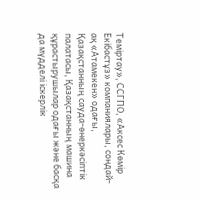Теміртау», ССГПО, «Аксес Көмір Екібастұз» компаниялары, сондай-ақ «Атамекен» одағы, Қазақстанның сауда-өнеркәсіптік палатасы, Қазақстанның машина құрастырушылар одағы және басқа да мүдделі іскерлік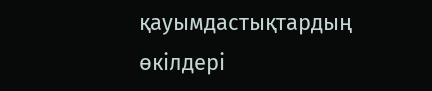қауымдастықтардың өкілдері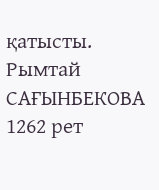қатысты.
Рымтай САҒЫНБЕКОВА
1262 рет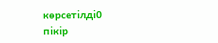көрсетілді0
пікір